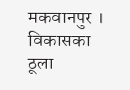मकवानपुर । विकासका ठूला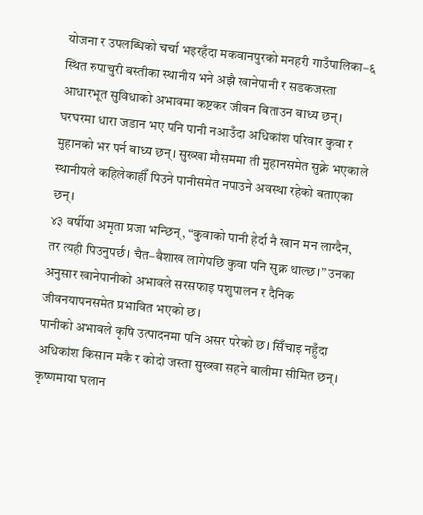योजना र उपलब्धिको चर्चा भइरहँदा मकवानपुरको मनहरी गाउँपालिका–६ स्थित रुपाचुरी बस्तीका स्थानीय भने अझै खानेपानी र सडकजस्ता आधारभूत सुविधाको अभावमा कष्टकर जीवन बिताउन बाध्य छन्।
घरघरमा धारा जडान भए पनि पानी नआउँदा अधिकांश परिवार कुवा र मुहानको भर पर्न बाध्य छन्। सुख्खा मौसममा ती मुहानसमेत सुक्ने भएकाले स्थानीयले कहिलेकाहीँ पिउने पानीसमेत नपाउने अवस्था रहेको बताएका छन्।
४३ वर्षीया अमृता प्रजा भन्छिन्, “कुवाको पानी हेर्दा नै खान मन लाग्दैन, तर त्यही पिउनुपर्छ। चैत–बैशाख लागेपछि कुवा पनि सुक्न थाल्छ।” उनका अनुसार खानेपानीको अभावले सरसफाइ पशुपालन र दैनिक जीवनयापनसमेत प्रभावित भएको छ।
पानीको अभावले कृषि उत्पादनमा पनि असर परेको छ। सिँचाइ नहुँदा अधिकांश किसान मकै र कोदो जस्ता सुख्खा सहने बालीमा सीमित छन्। कृष्णमाया घलान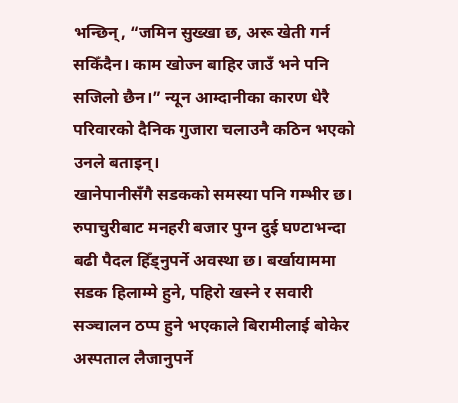भन्छिन्, “जमिन सुख्खा छ, अरू खेती गर्न सकिँदैन। काम खोज्न बाहिर जाउँ भने पनि सजिलो छैन।” न्यून आम्दानीका कारण धेरै परिवारको दैनिक गुजारा चलाउनै कठिन भएको उनले बताइन्।
खानेपानीसँगै सडकको समस्या पनि गम्भीर छ। रुपाचुरीबाट मनहरी बजार पुग्न दुई घण्टाभन्दा बढी पैदल हिँड्नुपर्ने अवस्था छ। बर्खायाममा सडक हिलाम्मे हुने, पहिरो खस्ने र सवारी सञ्चालन ठप्प हुने भएकाले बिरामीलाई बोकेर अस्पताल लैजानुपर्ने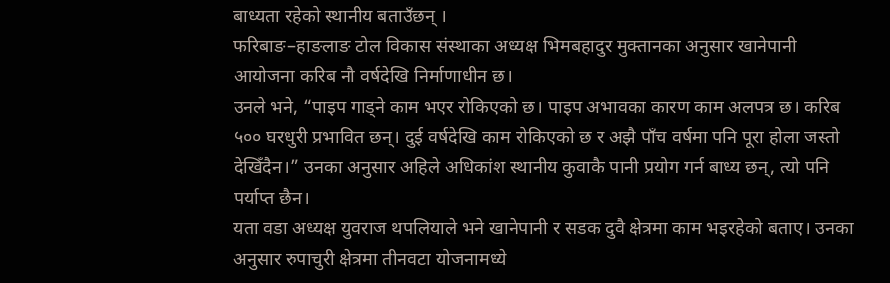बाध्यता रहेको स्थानीय बताउँछन् ।
फरिबाङ–हाङलाङ टोल विकास संस्थाका अध्यक्ष भिमबहादुर मुक्तानका अनुसार खानेपानी आयोजना करिब नौ वर्षदेखि निर्माणाधीन छ।
उनले भने, “पाइप गाड्ने काम भएर रोकिएको छ। पाइप अभावका कारण काम अलपत्र छ। करिब ५०० घरधुरी प्रभावित छन्। दुई वर्षदेखि काम रोकिएको छ र अझै पाँच वर्षमा पनि पूरा होला जस्तो देखिँदैन।” उनका अनुसार अहिले अधिकांश स्थानीय कुवाकै पानी प्रयोग गर्न बाध्य छन्, त्यो पनि पर्याप्त छैन।
यता वडा अध्यक्ष युवराज थपलियाले भने खानेपानी र सडक दुवै क्षेत्रमा काम भइरहेको बताए। उनका अनुसार रुपाचुरी क्षेत्रमा तीनवटा योजनामध्ये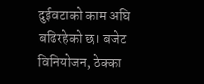दुईवटाको काम अघि बढिरहेको छ। बजेट विनियोजन, ठेक्का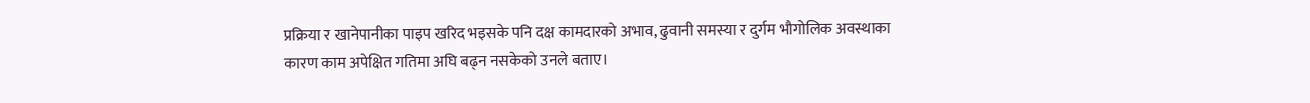प्रक्रिया र खानेपानीका पाइप खरिद भइसके पनि दक्ष कामदारको अभाव, ढुवानी समस्या र दुर्गम भौगोलिक अवस्थाका कारण काम अपेक्षित गतिमा अघि बढ्न नसकेको उनले बताए।